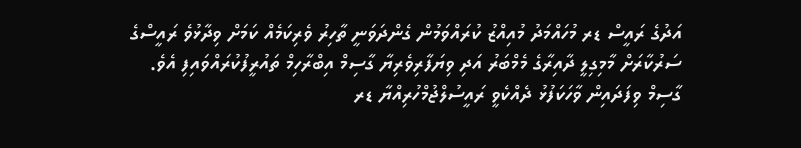އަދުގެ ރައީސް ޑރ މުހައްމަދު މުއިއްޒު ކުރައްވަމުން ގެންދަވަނީ ތާހިރު ވެރިކަމެއް ކަމަށް ވިދާޅުވެ ރައީސްގެ ސަރުކާރަށް މާމިގިލީ ދާއިރާގެ މެމްބަރު އަދި ވިޔަފާރިވެރިޔާ ގާސިމް އިބްރާހިމް ތައުރީފުކުރައްވައިފި އެވެ.
ގާސިމް ވިފަދައިން ވާހަކަފުޅު ދެއްކެވީ ރައީސުލްޖުމްހުރިއްޔާ ޑރ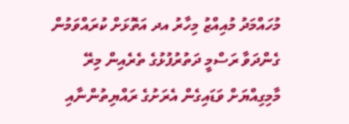މުހައްމަދު މުއިއްޒު މިހާރު އދ އަތޮޅަށް ކުރައްވަމުން ގެންދަވާ ރަސްމީ ދަތުރުފުޅުގެ ތެރެއިން މިރޭ މާމިގިއްޔަށް ވަޑައިގެން އެރަށުގެ ރައްޔިތުންނާއި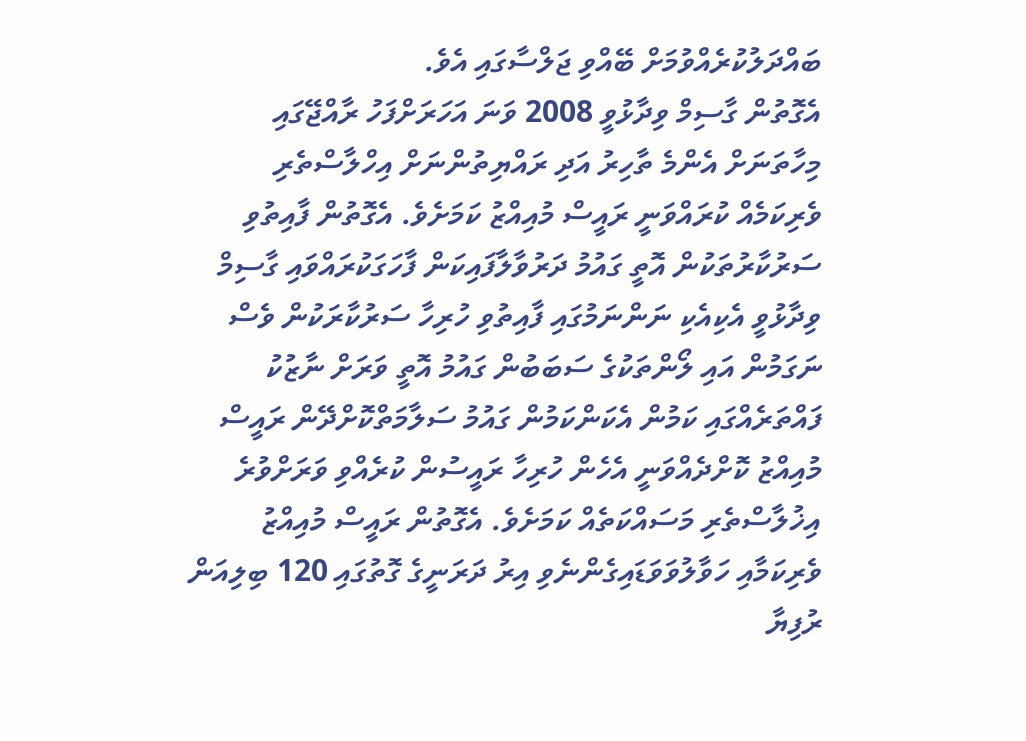ބައްދަލުކުރެއްވުމަށް ބޭއްވި ޖަލްސާގައި އެވެ.
އެގޮތުން ގާސިމް ވިދާޅުވީ 2008 ވަނަ އަހަރަށްފަހު ރާއްޖޭގައި މިހާތަނަށް އެންމެ ތާހިރު އަދި ރައްޔިތުންނަށް އިހްލާސްތެރި ވެރިކަމެއް ކުރައްވަނީ ރައީސް މުއިއްޒު ކަމަށެވެ. އެގޮތުން ފާއިތުވި ސަރުކާރުތަކުން އޮތީ ގައުމު ދަރުވާލާފައިކަން ފާހަގަކުރައްވައި ގާސިމް ވިދާޅުވީ އެކިއެކި ނަންނަމުގައި ފާއިތުވި ހުރިހާ ސަރުކާރަކުން ވެސް ނަގަމުން އައި ލޯންތަކުގެ ސަބަބުން ގައުމު އޮތީ ވަރަށް ނާޒުކު ފައްތަރެއްގައި ކަމުން އެކަންކަމުން ގައުމު ސަލާމަތްކޮށްދޭން ރައީސް މުއިއްޒު ކޮށްދެއްވަނީ އެހެން ހުރިހާ ރައީސުން ކުރެއްވި ވަރަށްވުރެ އިޚުލާސްތެރި މަސައްކަތެއް ކަމަށެވެ. އެގޮތުން ރައީސް މުއިއްޒު ވެރިކަމާއި ހަވާލުވަވަޑައިގެންނެވި އިރު ދަރަނީގެ ގޮތުގައި 120 ބިލިއަން ރުފިޔާ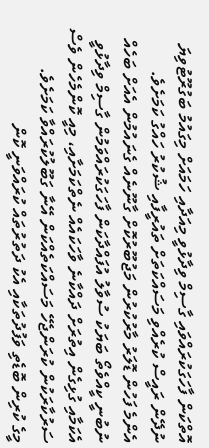އޮތްކަން ފާހަގަކުރައްވައި ގާސިމް ވިދާޅުވީ މިއަދާއި ހަމައަށް މިގައުމު ބަގުރޫޓުވިޔަ ނުދޭން ރައީސް ކުރެއްވި މަސައްކަތަށް ތައުރީފާއި ޝުކުރު ހައްގު ކަމަށެވެ.
އެންމެ ފަހުން ޑޮލަރު މާރުކުރުން މަޖުބޫރުކޮށް ގާނޫނެއް ގެނައުމުން އެއަށް ބަހެއް ނުބުނީ ކީއްވެތޯ ބަޔަކު ސުވާލު އުފައްދާކަން ފާހަގަކުރައްވަމުން ގާސިމް ވިދާޅުވީ އެކަމާއި ގުޅިގެން އިތުރަށް ދައްކާނެ ވާހަކައެއް ނެތްކަމަށާއި، މިއީ ކޮންމެހެން ވެސް ސަރުކާރަކުން ކުރަންޖެހޭ މަސައްކަތެއްކަން އޭނާ ގަބޫލުކުރައްވާ ކަމަށެވެ.
މީގެ ކުރިން ބޮޑެތި ވަފުދުތަކާއި އެކު ދަތުރުތައް ކުރައްވަނީ ކޮން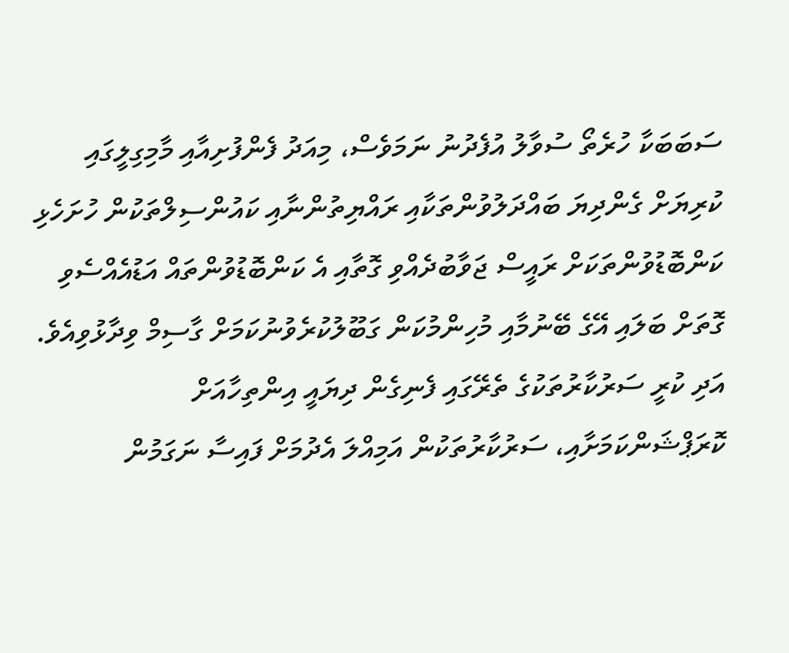ސަބަބަކާ ހުރެތޯ ސުވާލު އުފެދުނު ނަމަވެސް، މިއަދު ފެންފުށިއާއި މާމިގިލީގައި ކުރިޔަށް ގެންދިޔަ ބައްދަލުވުންތަކާއި ރައްޔިތުންނާއި ކައުންސިލްތަކުން ހުށަހެޅި ކަންބޮޑުވުންތަކަށް ރައީސް ޖަވާބުދެއްވި ގޮތާއި އެ ކަންބޮޑުވުންތައް އަޑުއެއްސެވި ގޮތަށް ބަލައި އޭގެ ބޭނުމާއި މުހިންމުކަން ގަބޫލުކުރެވުނުކަމަށް ގާސިމް ވިދާޅުވިއެވެ.
އަދި ކުރީ ސަރުކާރުތަކުގެ ތެރޭގައި ފެނިގެން ދިޔައީ އިންތިހާއަށް ކޮރަޕްޝަންކަމަށާއި، ސަރުކާރުތަކުން އަމިއްލަ އެދުމަށް ފައިސާ ނަގަމުން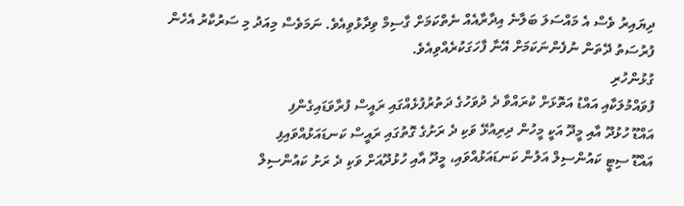ދިޔައިރު ވެސް އެ މައްސަލަ ބަލާނެ އިދާރާއެއް ނެތްކަމަށް ގާސިމް ވިދާޅުވިއެވެ. ނަމަވެސް މިއަދު މި ސަރުކާރު އެހެން ފުރުސަތު ދޭތަން ނުފެންނަކަމަށް އޭނާ ފާހަގަކުރެއްވިއެވެ.
ގުޅުންހުރި
ފުވައްމުލަކާއި އައްޑު އަތޮޅަށް ކުރައްވާ ދެ ދުވަހުގެ ދަތުރުފުޅެއްގައި ރައީސް ފުރާވަޑައިގެންފި
އައްޑޫ ހުޅުދޫ އާއި މީދޫ އަކީ މީހުން ދިރިއުޅޭ ވަކި ދެ ރަށުގެ ގޮތުގައި ރައީސް ކަނޑައަޅުއްވައިފި
އައްޑޫ ސިޓީ ކައުންސިލް އަލުން ކަނޑައަޅުއްވައި، މީދޫ އާއި ހުޅުދޫއަށް ވަކި ދެ ރަށު ކައުންސިލް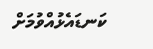ކަނޑައެޅުއްވުމަށް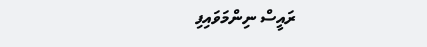ރައީސް ނިންމަވައިފި